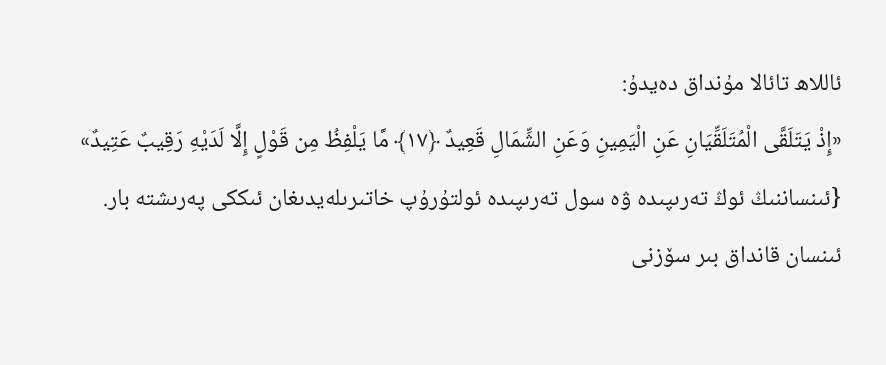ئاللاھ تائالا مۇنداق دەيدۇ:
«إِذْ يَتَلَقَّى الْمُتَلَقِّيَانِ عَنِ الْيَمِينِ وَعَنِ الشِّمَالِ قَعِيدٌ ﴿١٧﴾ مَّا يَلْفِظُ مِن قَوْلٍ إِلَّا لَدَيْهِ رَقِيبٌ عَتِيدٌ»
{ئىنساننىڭ ئوڭ تەرىپىدە ۋە سول تەرىپىدە ئولتۇرۇپ خاتىرىلەيدىغان ئىككى پەرىشتە بار. ئىنسان قانداق بىر سۆزنى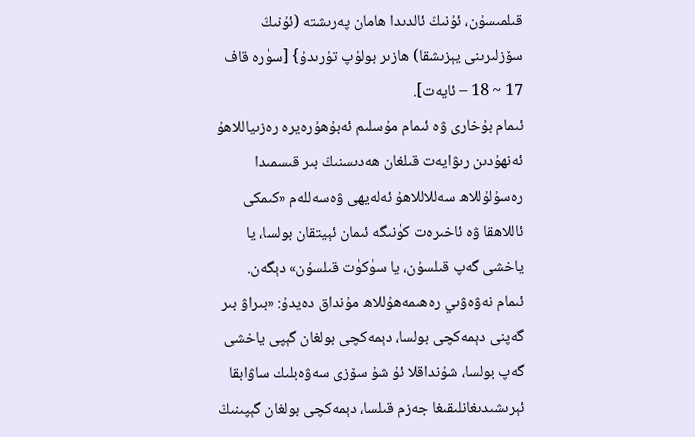قىلمىسۇن، ئۇنىڭ ئالدىدا ھامان پەرىشتە (ئۇنىڭ سۆزلىرىنى يېزىشقا) ھازىر بولۇپ تۇرىدۇ} [سۈرە قاف 17 ~ 18 – ئايەت].
ئىمام بۇخارى ۋە ئىمام مۇسلىم ئەبۇھۇرەيرە رەزىياللاھۇ ئەنھۇدىن رىۋايەت قىلغان ھەدىسنىڭ بىر قىسمىدا رەسۇلۇللاھ سەللاللاھۇ ئەلەيھى ۋەسەللەم «كىمكى ئاللاھقا ۋە ئاخىرەت كۈنىگە ئىمان ئېيتقان بولسا، يا ياخشى گەپ قىلسۇن، يا سۈكۈت قىلسۇن» دېگەن.
ئىمام نەۋەۋىي رەھىمەھۇللاھ مۇنداق دەيدۇ: «بىراۋ بىر گەپنى دېمەكچى بولسا، دېمەكچى بولغان گېپى ياخشى گەپ بولسا، شۇنداقلا ئۇ شۇ سۆزى سەۋەبلىك ساۋابقا ئېرىشىدىغانلىقىغا جەزم قىلسا، دېمەكچى بولغان گېپىنىڭ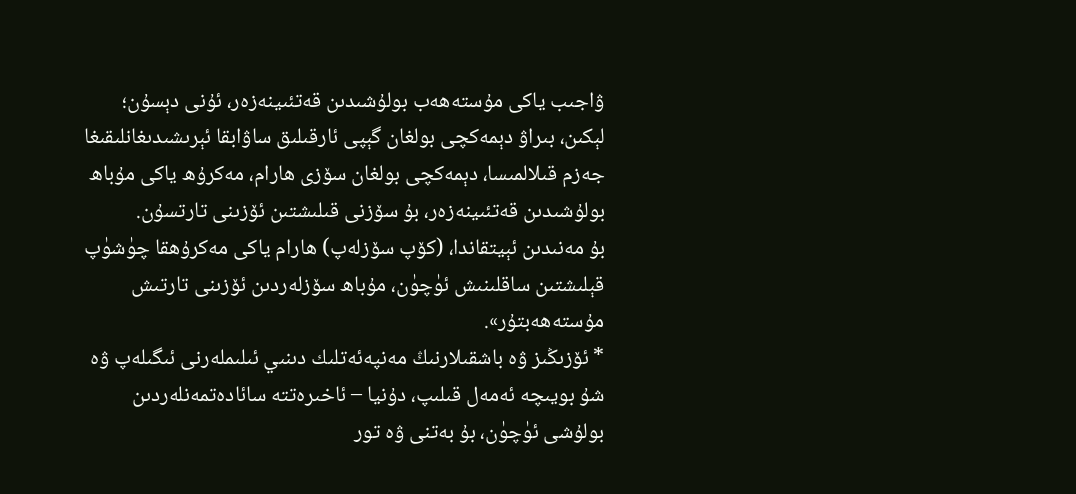ۋاجىب ياكى مۇستەھەب بولۇشىدىن قەتئىينەزەر، ئۇنى دېسۇن؛
لېكىن، بىراۋ دېمەكچى بولغان گېپى ئارقىلىق ساۋابقا ئېرىشىدىغانلىقىغا جەزم قىلالمىسا، دېمەكچى بولغان سۆزى ھارام، مەكرۇھ ياكى مۇباھ بولۇشىدىن قەتئىينەزەر، بۇ سۆزنى قىلىشتىن ئۆزىنى تارتسۇن.
بۇ مەنىدىن ئېيتقاندا، (كۆپ سۆزلەپ) ھارام ياكى مەكرۇھقا چۈشۈپ قېلىشتىن ساقلىنىش ئۈچۈن، مۇباھ سۆزلەردىن ئۆزىنى تارتىش مۇستەھەبتۇر».
* ئۆزىڭىز ۋە باشقىلارنىڭ مەنپەئەتلىك دىنىي ئىلىملەرنى ئىگىلەپ ۋە شۇ بويىچە ئەمەل قىلىپ، دۇنيا – ئاخىرەتتە سائادەتمەنلەردىن بولۇشى ئۈچۈن، بۇ بەتنى ۋە تور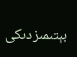بېتىمىزدىكى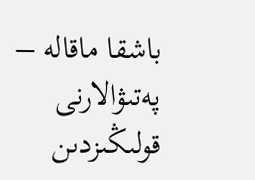باشقا ماقالە – پەتىۋالارنى قولىڭىزدىن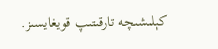كېلىشىچە تارقىتىپ قويغايسىز.